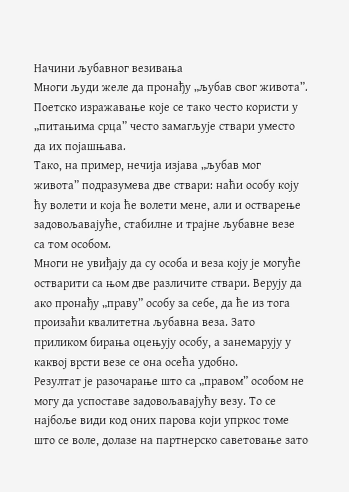Начини љубавног везивања
Многи људи желе да пронађу „љубав свог живота”. Поетско изражавање које се тако често користи у „питањима срца” често замагљује ствари уместо да их појашњава.
Тако, на пример, нечија изјава „љубав мог живота” подразумева две ствари: наћи особу коју ћу волети и која ће волети мене, али и остварење задовољавајуће, стабилне и трајне љубавне везе са том особом.
Многи не увиђају да су особа и веза коју је могуће остварити са њом две различите ствари. Верују да ако пронађу „праву” особу за себе, да ће из тога произаћи квалитетна љубавна веза. Зато приликом бирања оцењују особу, а занемарују у каквој врсти везе се она осећа удобно.
Резултат је разочарање што са „правом” особом не могу да успоставе задовољавајућу везу. То се најбоље види код оних парова који упркос томе што се воле, долазе на партнерско саветовање зато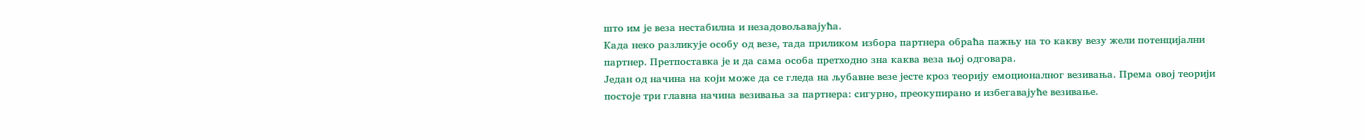што им је веза нестабилна и незадовољавајућа.
Када неко разликује особу од везе, тада приликом избора партнера обраћа пажњу на то какву везу жели потенцијални партнер. Претпоставка је и да сама особа претходно зна каква веза њој одговара.
Један од начина на који може да се гледа на љубавне везе јесте кроз теорију емоционалног везивања. Према овој теорији постоје три главна начина везивања за партнера: сигурно, преокупирано и избегавајуће везивање.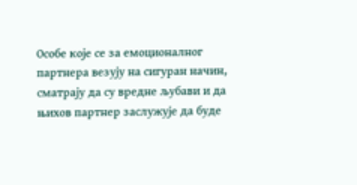Особе које се за емоционалног партнера везују на сигуран начин, сматрају да су вредне љубави и да њихов партнер заслужује да буде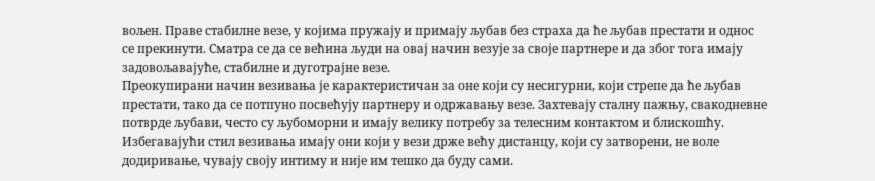вољен. Праве стабилне везе, у којима пружају и примају љубав без страха да ће љубав престати и однос се прекинути. Сматра се да се већина људи на овај начин везује за своје партнере и да због тога имају задовољавајуће, стабилне и дуготрајне везе.
Преокупирани начин везивања је карактеристичан за оне који су несигурни, који стрепе да ће љубав престати, тако да се потпуно посвећују партнеру и одржавању везе. Захтевају сталну пажњу, свакодневне потврде љубави, често су љубоморни и имају велику потребу за телесним контактом и блискошћу.
Избегавајући стил везивања имају они који у вези држе већу дистанцу, који су затворени, не воле додиривање, чувају своју интиму и није им тешко да буду сами.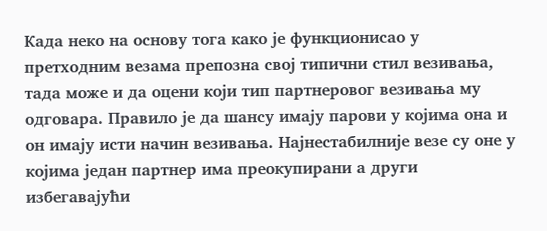Када неко на основу тога како је функционисао у претходним везама препозна свој типични стил везивања, тада може и да оцени који тип партнеровог везивања му одговара. Правило је да шансу имају парови у којима она и он имају исти начин везивања. Најнестабилније везе су оне у којима један партнер има преокупирани а други избегавајући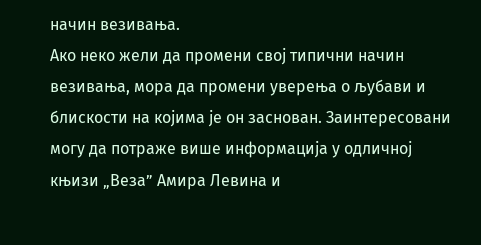начин везивања.
Ако неко жели да промени свој типични начин везивања, мора да промени уверења о љубави и блискости на којима је он заснован. Заинтересовани могу да потраже више информација у одличној књизи „Веза” Амира Левина и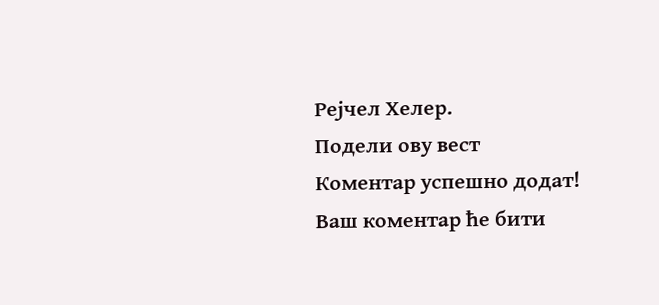Рејчел Хелер.
Подели ову вест
Комeнтар успeшно додат!
Ваш комeнтар ћe бити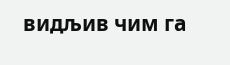видљив чим га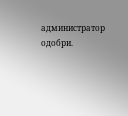администратор одобри.